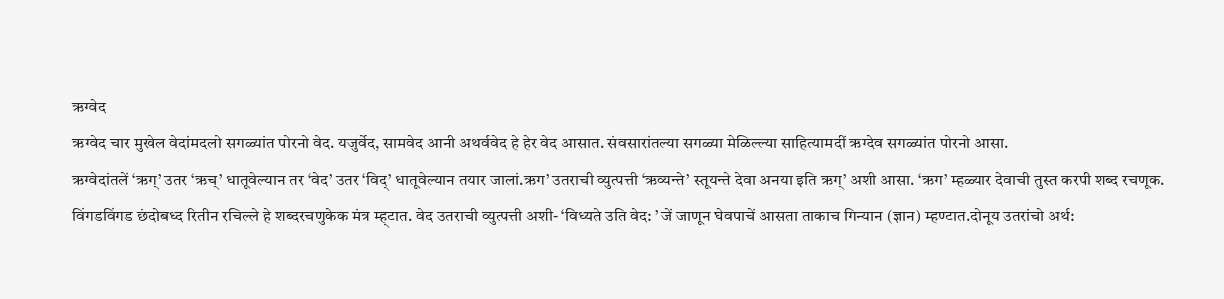ऋग्वेद
ऋग्वेद चार मुखेल वेदांमदलो सगळ्यांत पोरनो वेद. यजुर्वेद, सामवेद आनी अथर्ववेद हे हेर वेद आसात. संवसारांतल्या सगळ्या मेळिल्ल्या साहित्यामदीं ऋग्देव सगळ्यांत पोरनो आसा.
ऋग्वेदांतलें ‘ऋग्’ उतर ‘ऋच्’ धातूवेल्यान तर ‘वेद’ उतर ‘विद्’ धातूवेल्यान तयार जालां.ऋग’ उतराची व्युत्पत्ती ‘ऋव्यन्ते’ स्तूयन्ते देवा अनया इति ऋग्’ अशी आसा. ‘ऋग’ म्हळ्यार देवाची तुस्त करपी शब्द रचणूक. विंगडविंगड छंदोबध्द रितीन रचिल्ले हे शब्दरचणुकेक मंत्र म्ह्टात. वेद उतराची व्युत्पत्ती अशी- ‘विध्यते उति वेद: ’ जें जाणून घेवपाचें आसता ताकाच गिन्यान (ज्ञान) म्हण्टात.दोनूय उतरांचो अर्थ: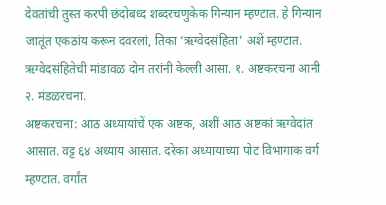देवतांची तुस्त करपी छंदोबध्द शब्दरचणुकेक गिन्यान म्हण्टात. हे गिन्यान जातूंत एकठांय करून दवरलां, तिका ‘ऋग्वेदसंहिता’ अशें म्हण्टात.
ऋग्वेदसंहितेची मांडावळ दोन तरांनी केल्ली आसा. १. अष्टकरचना आनी २. मंडळरचना.
अष्टकरचना: आठ अध्यायांचें एक अष्टक, अशीं आठ अष्टकां ऋग्वेदांत आसात. वट्ट ६४ अध्याय आसात. दरेका अध्यायाच्या पोट विभागाक वर्ग म्हण्टात. वर्गांत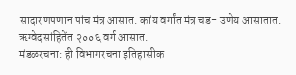सादारणपणान पांच मंत्र आसात. कांय वर्गांत मंत्र चड- उणेय आसातात. ऋग्वेदसांहितेंत २००६ वर्ग आसात.
मंडळरचना: ही विभागरचना इतिहासीक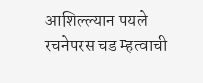आशिल्ल्यान पयले रचनेपरस चड म्हत्वाची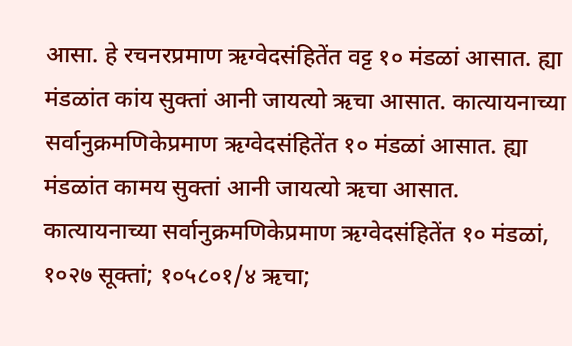आसा. हे रचनरप्रमाण ऋग्वेदसंहितेंत वट्ट १० मंडळां आसात. ह्या मंडळांत कांय सुक्तां आनी जायत्यो ऋचा आसात. कात्यायनाच्या सर्वानुक्रमणिकेप्रमाण ऋग्वेदसंहितेंत १० मंडळां आसात. ह्या मंडळांत कामय सुक्तां आनी जायत्यो ऋचा आसात. कात्यायनाच्या सर्वानुक्रमणिकेप्रमाण ऋग्वेदसंहितेंत १० मंडळां, १०२७ सूक्तां; १०५८०१/४ ऋचा;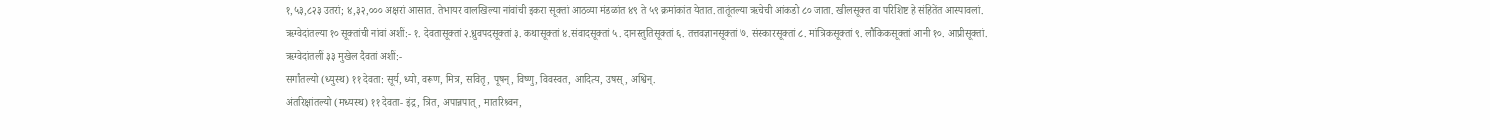१,५३,८२३ उतरां; ४,३२,००० अक्षरां आसात. तेभायर वालखिल्या नांवांची इकरा सूक्तां आठव्या मंडळांत ४९ ते ५९ क्रमांकांत येतात.तातूंतल्या ऋचेची आंकडो ८० जाता. खीलसूक्त वा परिशिष्ट हे संहितेंत आस्पावलां.
ऋग्वेदांतल्या १० सूक्तांची नांवां अशीं:- १. देवतासूक्तां २.ध्रुवपदसूक्तां ३. कथासूक्तां ४.संवादसूक्तां ५. दानस्तुतिसूक्तां ६. तत्तवज्ञानसूक्तां ७. संस्कारसूक्तां ८. मांत्रिकसूक्तां ९. लौकिकसूक्तां आनी १०. आप्रीसूक्तां.
ऋग्वेदांतलीं ३३ मुखेल दैवतां अशीं:-
सर्गांतल्यो (ध्युस्थ) ११ देवता: सूर्य, ध्यो, वरूण, मित्र, सवितृ, पूषन्, विष्णु, विवस्वत, आदित्य, उषस्, अश्विन्.
अंतरिक्षांतल्यो (मध्यस्थ) ११ देवता- इंद्र, त्रित, अपान्नपात्, मातरिश्र्वन,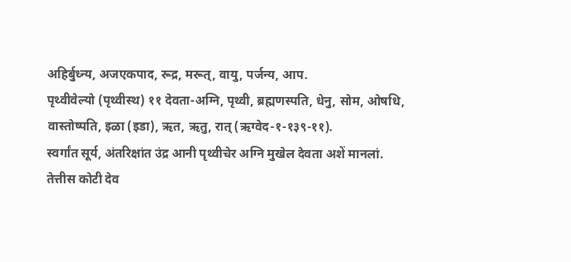अहिर्बुध्न्य, अजएकपाद, रूद्र, मरूत्, वायु, पर्जन्य, आप.
पृथ्वीवेल्यो (पृथ्वीस्थ) ११ देवता-अग्नि, पृथ्वी, ब्रह्मणस्पति, धेनु, सोम, ओषधि, वास्तोष्पति, इळा (इडा), ऋत, ऋतु, रात् (ऋग्वेद-१-१३९-११).
स्वर्गांत सूर्य, अंतरिक्षांत उंद्र आनी पृथ्वीचेर अग्नि मुखेल देवता अशें मानलां.
तेत्तीस कोटी देव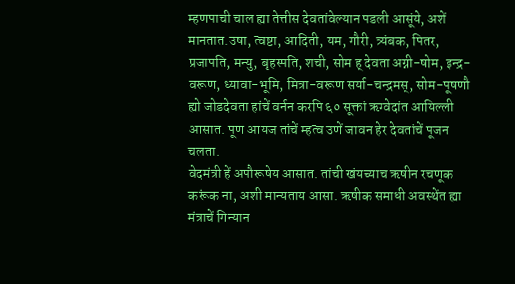म्हणपाची चाल ह्या तेत्तीस देवतांवेल्यान पडली आसूंये, अशें मानतात.उषा, त्वष्टा, आदिती, यम, गौरी, त्र्यंबक, पितर, प्रजापति, मन्यु, बृहस्पति, शची, सोम ह् देवता अग्नी-षोम, इन्द्र-वरूण, ध्यावा-भूमि, मित्रा-वरूण सर्या-चन्द्रमस्, सोम-पूषणौ ह्यो जोडदेवता हांचें वर्नन करपि ६० सूक्तां ऋग्वेदांत आयिल्ली आसात. पूण आयज तांचें म्हत्व उणें जावन हेर देवतांचें पूजन चलता.
वेदमंत्री हें अपौरूषेय आसात. तांची खंयच्याच ऋषीन रचणूक करूंक ना, अशी मान्यताय आसा. ऋषीक समाधी अवस्थेंत ह्या मंत्राचें गिन्यान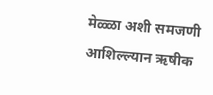मेळ्ळा अशी समजणी आशिल्ल्यान ऋषीक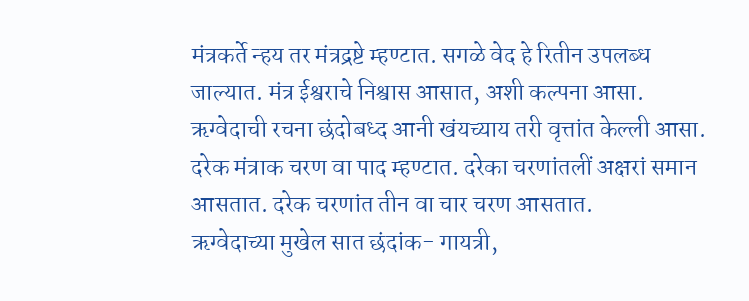मंत्रकर्ते न्हय तर मंत्रद्रष्टे म्हण्टात. सगळे वेद हे रितीन उपलब्ध जाल्यात. मंत्र ईश्वराचे निश्वास आसात, अशी कल्पना आसा.
ऋग्वेदाची रचना छंदोबध्द आनी खंयच्याय तरी वृत्तांत केल्ली आसा. दरेक मंत्राक चरण वा पाद म्हण्टात. दरेका चरणांतलीं अक्षरां समान आसतात. दरेक चरणांत तीन वा चार चरण आसतात.
ऋग्वेदाच्या मुखेल सात छंदांक- गायत्री,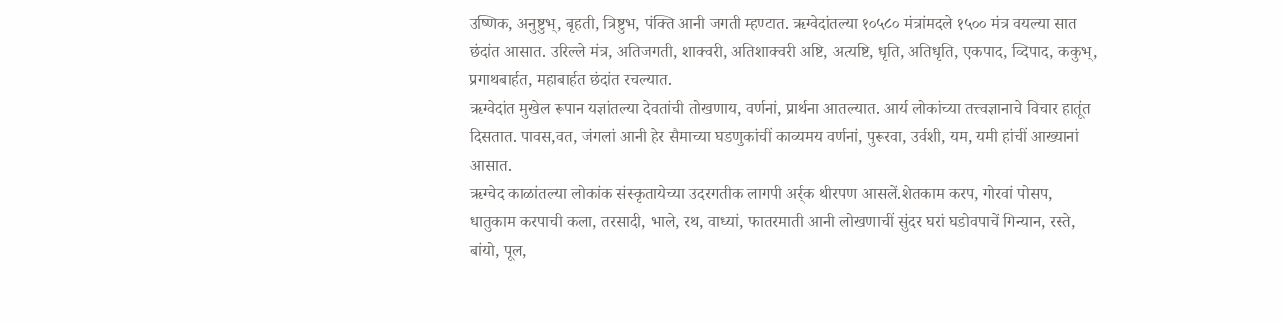उष्णिक, अनुष्टुभ्, बृहती, त्रिष्टुभ, पंक्ति आनी जगती म्हण्टात. ऋग्वेदांतल्या १०५८० मंत्रांमदले १५०० मंत्र वयल्या सात छंदांत आसात. उरिल्ले मंत्र, अतिजगती, शाक्वरी, अतिशाक्वरी अष्टि, अत्यष्टि, धृति, अतिधृति, एकपाद, व्दिपाद, ककुभ्, प्रगाथबार्हत, महाबार्हत छंदांत रचल्यात.
ऋग्वेदांत मुखेल रूपान यज्ञांतल्या देवतांची तोखणाय, वर्णनां, प्रार्थना आतल्यात. आर्य लोकांच्या तत्त्वज्ञानाचे विचार हातूंत दिसतात. पावस,वत, जंगलां आनी हेर सैमाच्या घडणुकांचीं काव्यमय वर्णनां, पुरूरवा, उर्वशी, यम, यमी हांचीं आख्यानां आसात.
ऋग्चेद काळांतल्या लोकांक संस्कृतायेच्या उदरगतीक लागपी अर्र्क थीरपण आसलें.शेतकाम करप, गोरवां पोसप, धातुकाम करपाची कला, तरसादी, भाले, रथ, वाध्यां, फातरमाती आनी लोखणाचीं सुंदर घरां घडोवपाचें गिन्यान, रस्ते, बांयो, पूल,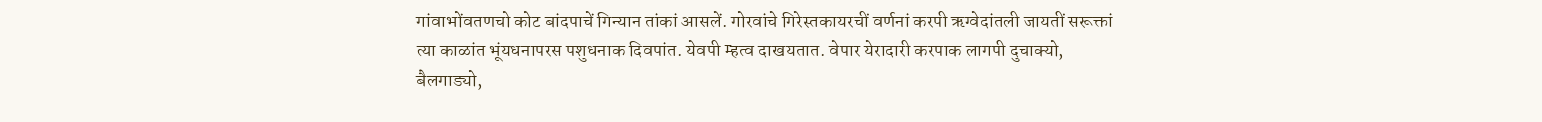गांवाभोंवतणचो कोट बांदपाचें गिन्यान तांकां आसलें. गोरवांचे गिरेस्तकायरचीं वर्णनां करपी ऋग्वेदांतली जायतीं सरूक्तां त्या काळांत भूंयधनापरस पशुधनाक दिवपांत. येवपी म्हत्व दाखयतात. वेपार येरादारी करपाक लागपी दुचाक्यो, बैलगाड्यो,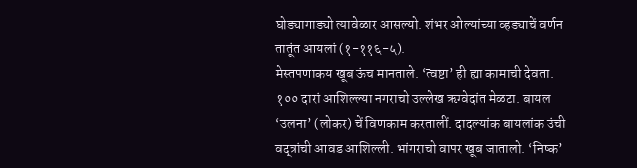घोड्यागाड्यो त्यावेळार आसल्यो. शंभर ओल्यांच्या व्हड्याचें वर्णन तातूंत आयलां (१-११६-५).
मेस्तपणाकय खूब ऊंच मानताले. ‘त्वष्टा’ ही ह्या कामाची देवता. १०० दारां आशिल्ल्या नगराचो उल्लेख ऋग्वेदांत मेळटा. बायल ‘उलना’ (लोकर) चें विणकाम करतालीं. दादल्यांक बायलांक उंची वद्त्रांची आवड आशिल्ली. भांगराचो वापर खूब जातालो. ‘निष्क’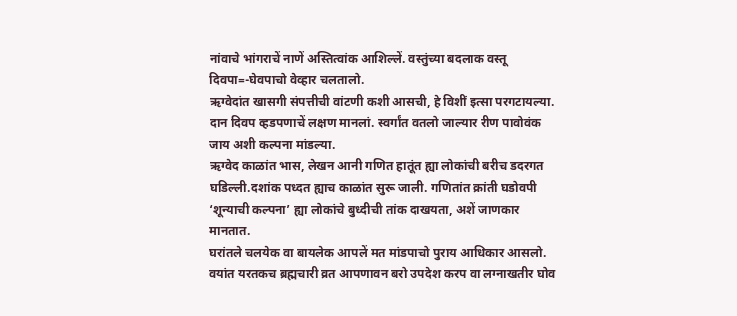नांवाचे भांगराचें नाणें अस्तित्वांक आशिल्लें. वस्तुंच्या बदलाक वस्तू दिवपा=-घेवपाचो वेव्हार चलतालो.
ऋग्वेदांत खासगी संपत्तीची वांटणी कशी आसची, हे विशीं इत्सा परगटायल्या. दान दिवप व्हडपणाचें लक्षण मानलां. स्वर्गांत वतलो जाल्यार रीण पावोवंक जाय अशी कल्पना मांडल्या.
ऋग्वेद काळांत भास, लेखन आनी गणित हातूंत ह्या लोकांची बरीच डदरगत घडिल्ली.दशांक पध्दत ह्याच काळांत सुरू जाली. गणितांत क्रांती घडोवपी ‘शून्याची कल्पना’ ह्या लोकांचे बुध्दीची तांक दाखयता, अशें जाणकार मानतात.
घरांतले चलयेक वा बायलेक आपलें मत मांडपाचो पुराय आधिकार आसलो. वयांत यरतकच ब्रह्मचारी व्रत आपणावन बरो उपदेश करप वा लग्नाखतीर घोव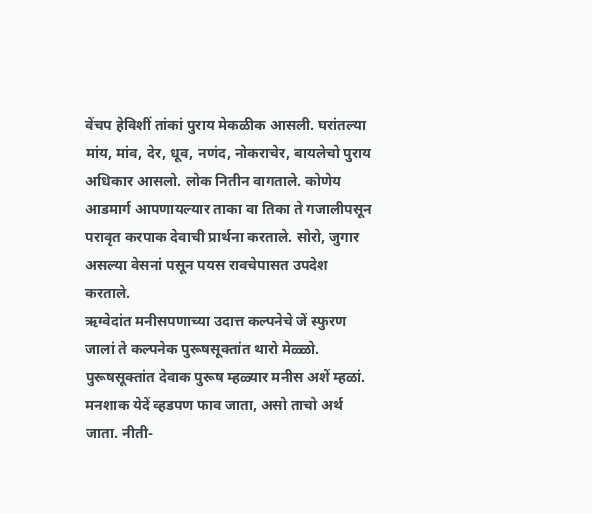वेंचप हेविशीं तांकां पुराय मेकळीक आसली. घरांतल्या मांय, मांव, देर, धूव, नणंद, नोकराचेर, बायलेचो पुराय अधिकार आसलो. लोक नितीन वागताले. कोणेय आडमार्ग आपणायल्यार ताका वा तिका ते गजालीपसून परावृत करपाक देवाची प्रार्थना करताले. सोरो, जुगार असल्या वेसनां पसून पयस रावचेपासत उपदेश करताले.
ऋग्वेदांत मनीसपणाच्या उदात्त कल्पनेचे जें स्फुरण जालां ते कल्पनेक पुरूषसूक्तांत थारो मेळ्ळो. पुरूषसूक्तांत देवाक पुरूष म्हळ्यार मनीस अशें म्हळां. मनशाक येदें व्हडपण फाव जाता, असो ताचो अर्थ जाता. नीती-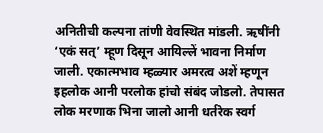अनितीची कल्पना तांणी वेवस्थित मांडली. ऋषींनी ‘एकं सत्’ म्हूण दिसून आयिल्लें भावना निर्माण जाली. एकात्मभाव म्हळ्यार अमरत्व अशें म्हणून इहलोक आनी परलोक हांचो संबंद जोडलो. तेपासत लोक मरणाक भिना जालो आनी धर्तरेक स्वर्ग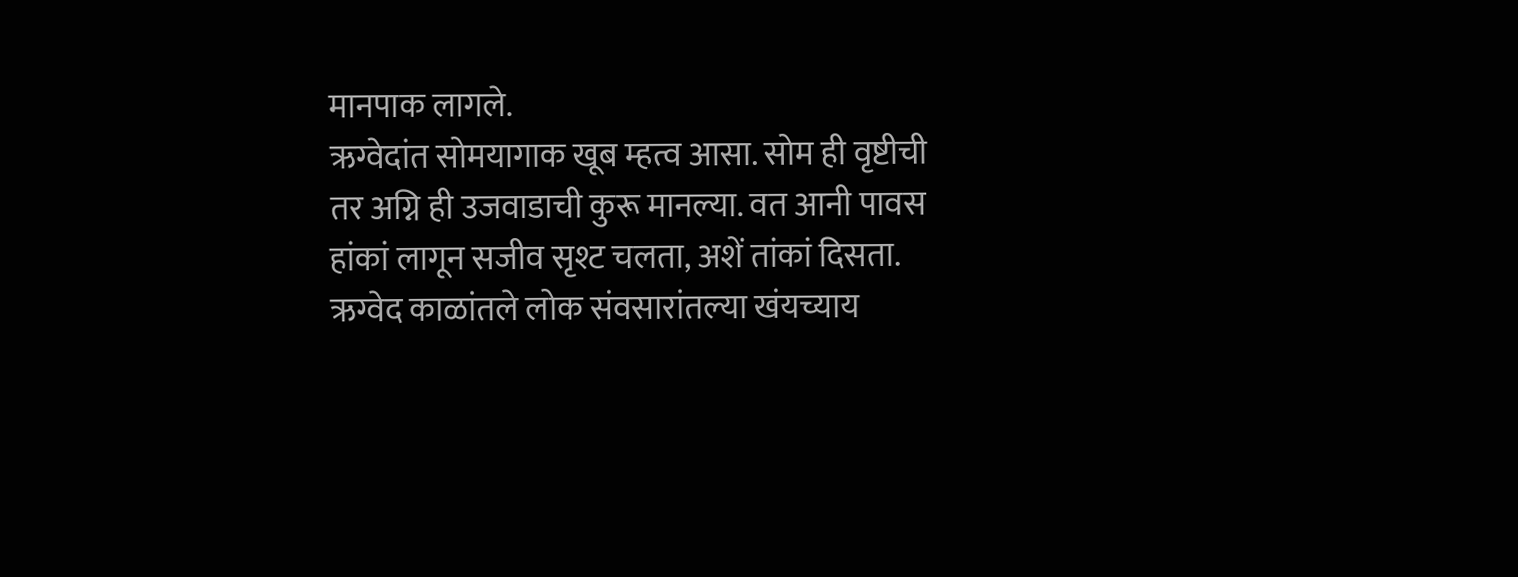मानपाक लागले.
ऋग्वेदांत सोमयागाक खूब म्हत्व आसा. सोम ही वृष्टीची तर अग्नि ही उजवाडाची कुरू मानल्या. वत आनी पावस हांकां लागून सजीव सृश्ट चलता, अशें तांकां दिसता.
ऋग्वेद काळांतले लोक संवसारांतल्या खंयच्याय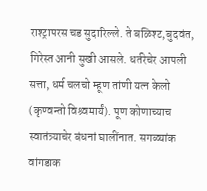राश्ट्रापरस चड सुदारिल्ले. ते बळिश्ट,बुदवंत, गिरेस्त आनी सुखी आसले. धर्तरेचेर आपली सत्ता, धर्म चलचो म्हूण तांणी यत्न केलो (कृण्वन्तो विश्र्वमार्यं). पूण कोणाच्याच स्वातंत्र्याचेर बंधनां घालींनात. सगळ्यांक वांगडाक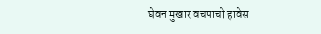घेवन मुखार वचपाचो हावेस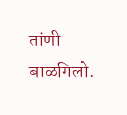तांणी बाळगिलो.